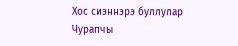Хос сиэннэрэ буллулар
Чурапчы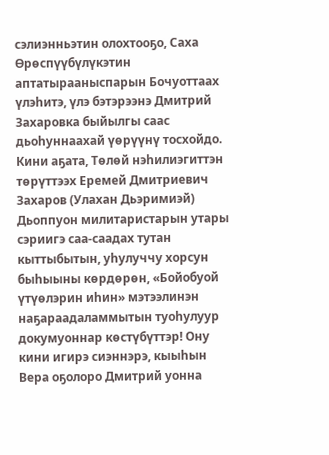сэлиэнньэтин олохтооҕо, Саха Өрөспүүбүлүкэтин аптатырааныспарын Бочуоттаах үлэһитэ, үлэ бэтэрээнэ Дмитрий Захаровка быйылгы саас дьоһуннаахай үөрүүнү тосхойдо. Кини аҕата, Төлөй нэһилиэгиттэн төрүттээх Еремей Дмитриевич Захаров (Улахан Дьэримиэй) Дьоппуон милитаристарын утары сэриигэ саа-саадах тутан кыттыбытын, уһулуччу хорсун быһыыны көрдөрөн, «Бойобуой үтүөлэрин иһин» мэтээлинэн наҕараадаламмытын туоһулуур докумуоннар көстүбүттэр! Ону кини игирэ сиэннэрэ, кыыһын Вера оҕолоро Дмитрий уонна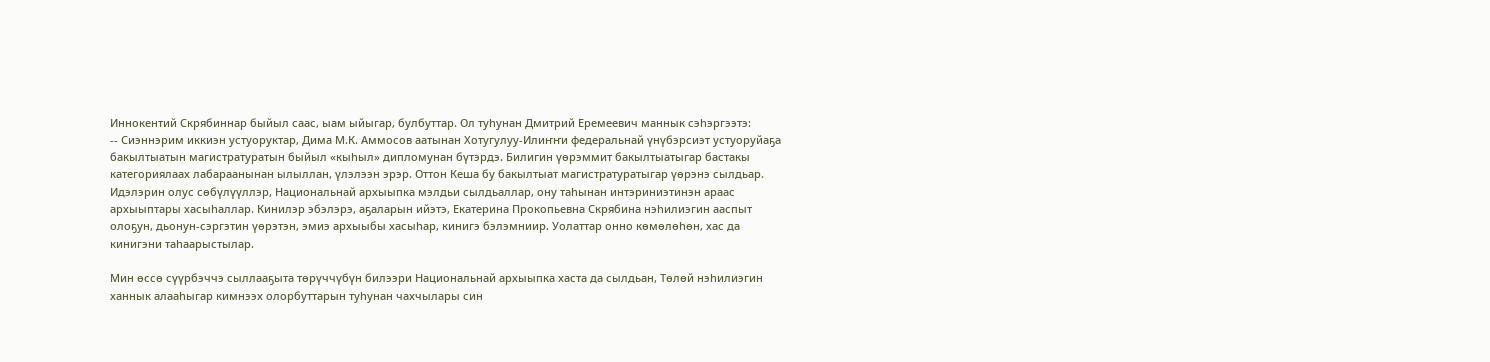Иннокентий Скрябиннар быйыл саас, ыам ыйыгар, булбуттар. Ол туһунан Дмитрий Еремеевич маннык сэһэргээтэ:
-- Сиэннэрим иккиэн устуоруктар, Дима М.К. Аммосов аатынан Хотугулуу-Илиҥҥи федеральнай үнүбэрсиэт устуоруйаҕа бакылтыатын магистратуратын быйыл «кыһыл» дипломунан бүтэрдэ. Билигин үөрэммит бакылтыатыгар бастакы категориялаах лабараанынан ылыллан, үлэлээн эрэр. Оттон Кеша бу бакылтыат магистратуратыгар үөрэнэ сылдьар. Идэлэрин олус сөбүлүүллэр, Национальнай архыыпка мэлдьи сылдьаллар, ону таһынан интэриниэтинэн араас архыыптары хасыһаллар. Кинилэр эбэлэрэ, аҕаларын ийэтэ, Екатерина Прокопьевна Скрябина нэһилиэгин ааспыт олоҕун, дьонун-сэргэтин үөрэтэн, эмиэ архыыбы хасыһар, кинигэ бэлэмниир. Уолаттар онно көмөлөһөн, хас да кинигэни таһаарыстылар.

Мин өссө сүүрбэччэ сыллааҕыта төрүччүбүн билээри Национальнай архыыпка хаста да сылдьан, Төлөй нэһилиэгин ханнык алааһыгар кимнээх олорбуттарын туһунан чахчылары син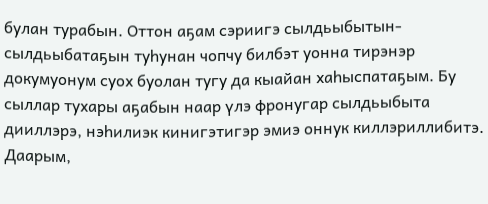булан турабын. Оттон аҕам сэриигэ сылдьыбытын-сылдьыбатаҕын туһунан чопчу билбэт уонна тирэнэр докумуонум суох буолан тугу да кыайан хаһыспатаҕым. Бу сыллар тухары аҕабын наар үлэ фронугар сылдьыбыта дииллэрэ, нэһилиэк кинигэтигэр эмиэ оннук киллэриллибитэ. Даарым,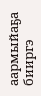аармыйаҕа бииргэ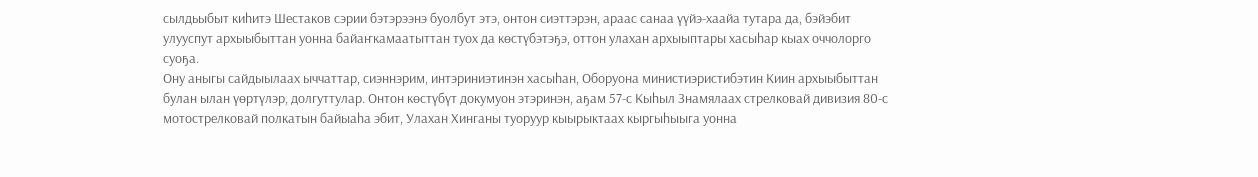сылдьыбыт киһитэ Шестаков сэрии бэтэрээнэ буолбут этэ, онтон сиэттэрэн, араас санаа үүйэ-хаайа тутара да, бэйэбит улууспут архыыбыттан уонна байаҥкамаатыттан туох да көстүбэтэҕэ, оттон улахан архыыптары хасыһар кыах оччолорго суоҕа.
Ону аныгы сайдыылаах ыччаттар, сиэннэрим, интэриниэтинэн хасыһан, Оборуона министиэристибэтин Киин архыыбыттан булан ылан үөртүлэр, долгуттулар. Онтон көстүбүт докумуон этэринэн, аҕам 57-с Кыһыл Знамялаах стрелковай дивизия 80-с мотострелковай полкатын байыаһа эбит, Улахан Хинганы туоруур кыырыктаах кыргыһыыга уонна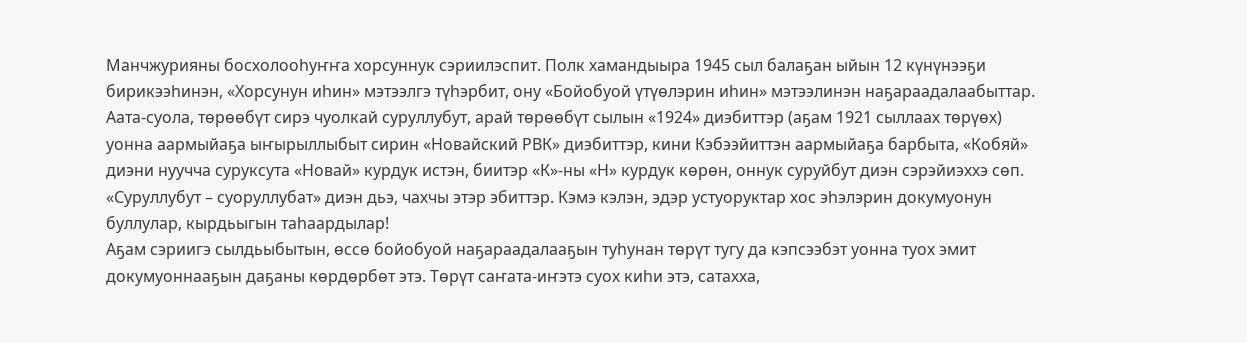Манчжурияны босхолооһуҥҥа хорсуннук сэриилэспит. Полк хамандыыра 1945 сыл балаҕан ыйын 12 күнүнээҕи бирикээһинэн, «Хорсунун иһин» мэтээлгэ түһэрбит, ону «Бойобуой үтүөлэрин иһин» мэтээлинэн наҕараадалаабыттар. Аата-суола, төрөөбүт сирэ чуолкай суруллубут, арай төрөөбүт сылын «1924» диэбиттэр (аҕам 1921 сыллаах төрүөх) уонна аармыйаҕа ыҥырыллыбыт сирин «Новайский РВК» диэбиттэр, кини Кэбээйиттэн аармыйаҕа барбыта, «Кобяй» диэни нуучча суруксута «Новай» курдук истэн, биитэр «К»-ны «Н» курдук көрөн, оннук суруйбут диэн сэрэйиэххэ сөп. «Суруллубут – суоруллубат» диэн дьэ, чахчы этэр эбиттэр. Кэмэ кэлэн, эдэр устуоруктар хос эһэлэрин докумуонун буллулар, кырдьыгын таһаардылар!
Аҕам сэриигэ сылдьыбытын, өссө бойобуой наҕараадалааҕын туһунан төрүт тугу да кэпсээбэт уонна туох эмит докумуоннааҕын даҕаны көрдөрбөт этэ. Төрүт саҥата-иҥэтэ суох киһи этэ, сатахха,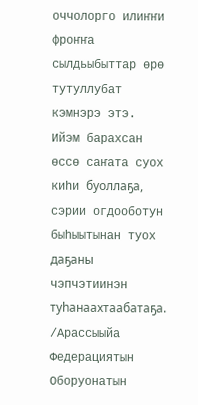оччолорго илиҥҥи фроҥҥа сылдьыбыттар өрө тутуллубат кэмнэрэ этэ. Ийэм барахсан өссө саҥата суох киһи буоллаҕа, сэрии огдооботун быһыытынан туох даҕаны чэпчэтиинэн туһанаахтаабатаҕа.
/Арассыыйа Федерациятын Оборуонатын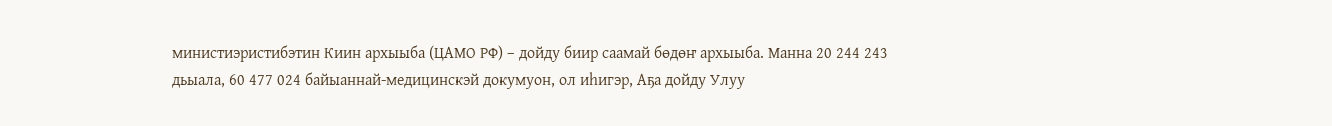министиэристибэтин Киин архыыба (ЦАМО РФ) – дойду биир саамай бөдөҥ архыыба. Манна 20 244 243 дьыала, 60 477 024 байыаннай-медицинскэй докумуон, ол иһигэр, Аҕа дойду Улуу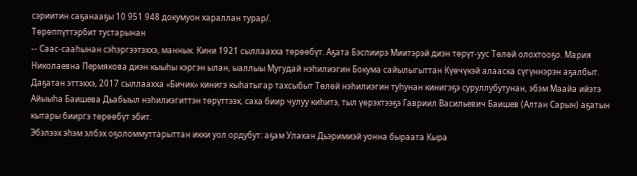сэриитин саҕанааҕы 10 951 948 докумуон хараллан турар/.
Төрөппүттэрбит тустарынан
-- Саас-сааһынан сэһэргээтэххэ, маннык. Кини 1921 сыллаахха төрөөбүт. Аҕата Бэспиирэ Миитэрэй диэн төрүт-уус Төлөй олохтооҕо. Мария Николаевна Пермякова диэн кыыһы кэргэн ылан, ыаллыы Мугудай нэһилиэгин Бокума сайылыгыттан Күөчүкэй алааска сүгүннэрэн аҕалбыт. Даҕатан эттэххэ, 2017 сыллаахха «Бичик» кинигэ кыһатыгар тахсыбыт Төлөй нэһилиэгин туһунан кинигэҕэ суруллубутунан, эбэм Маайа ийэтэ Айыыһа Баишева Дьабыыл нэһилиэгиттэн төрүттээх, саха биир чулуу киһитэ, тыл үөрэхтээҕэ Гавриил Васильевич Баишев (Алтан Сарын) аҕатын кытары бииргэ төрөөбүт эбит.
Эбэлээх эһэм элбэх оҕоломмуттарыттан икки уол ордубут: аҕам Улахан Дьэримиэй уонна быраата Кыра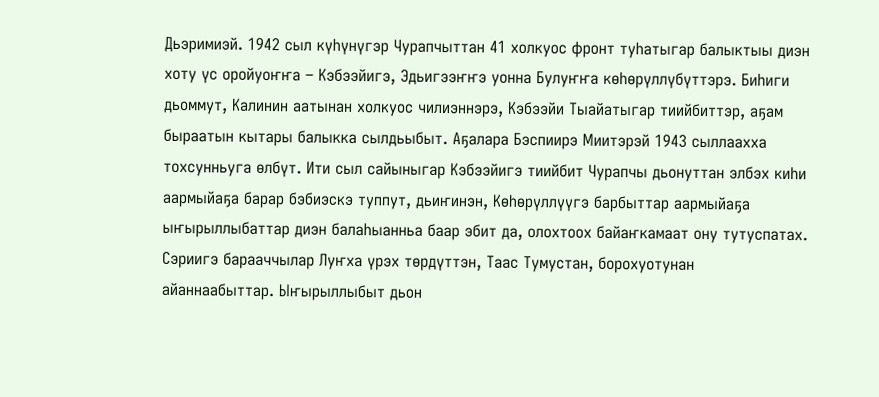Дьэримиэй. 1942 сыл күһүнүгэр Чурапчыттан 41 холкуос фронт туһатыгар балыктыы диэн хоту үс оройуоҥҥа – Кэбээйигэ, Эдьигээҥҥэ уонна Булуҥҥа көһөрүллүбүттэрэ. Биһиги дьоммут, Калинин аатынан холкуос чилиэннэрэ, Кэбээйи Тыайатыгар тиийбиттэр, аҕам быраатын кытары балыкка сылдьыбыт. Аҕалара Бэспиирэ Миитэрэй 1943 сыллаахха тохсунньуга өлбүт. Ити сыл сайыныгар Кэбээйигэ тиийбит Чурапчы дьонуттан элбэх киһи аармыйаҕа барар бэбиэскэ туппут, дьиҥинэн, Көһөрүллүүгэ барбыттар аармыйаҕа ыҥырыллыбаттар диэн балаһыанньа баар эбит да, олохтоох байаҥкамаат ону тутуспатах. Сэриигэ барааччылар Луҥха үрэх төрдүттэн, Таас Тумустан, борохуотунан айаннаабыттар. Ыҥырыллыбыт дьон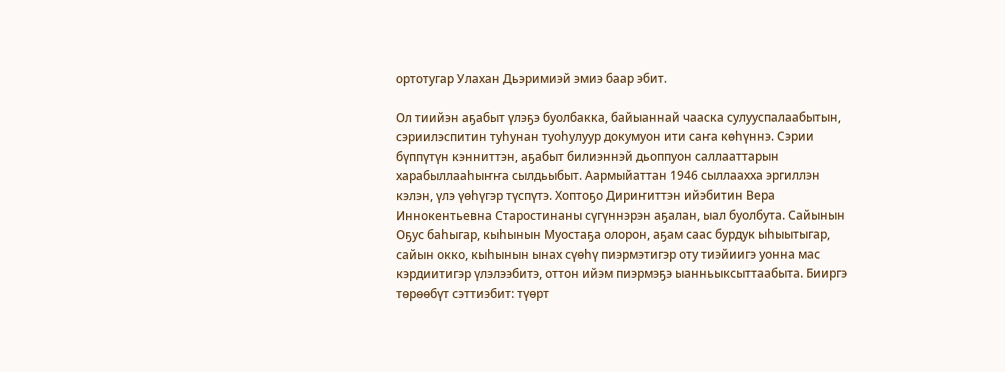ортотугар Улахан Дьэримиэй эмиэ баар эбит.

Ол тиийэн аҕабыт үлэҕэ буолбакка, байыаннай чааска сулууспалаабытын, сэриилэспитин туһунан туоһулуур докумуон ити саҥа көһүннэ. Сэрии бүппүтүн кэнниттэн, аҕабыт билиэннэй дьоппуон саллааттарын харабыллааһыҥҥа сылдьыбыт. Аармыйаттан 1946 сыллаахха эргиллэн кэлэн, үлэ үөһүгэр түспүтэ. Хоптоҕо Дириҥиттэн ийэбитин Вера Иннокентьевна Старостинаны сүгүннэрэн аҕалан, ыал буолбута. Сайынын Оҕус баһыгар, кыһынын Муостаҕа олорон, аҕам саас бурдук ыһыытыгар, сайын окко, кыһынын ынах сүөһү пиэрмэтигэр оту тиэйиигэ уонна мас кэрдиитигэр үлэлээбитэ, оттон ийэм пиэрмэҕэ ыанньыксыттаабыта. Бииргэ төрөөбүт сэттиэбит: түөрт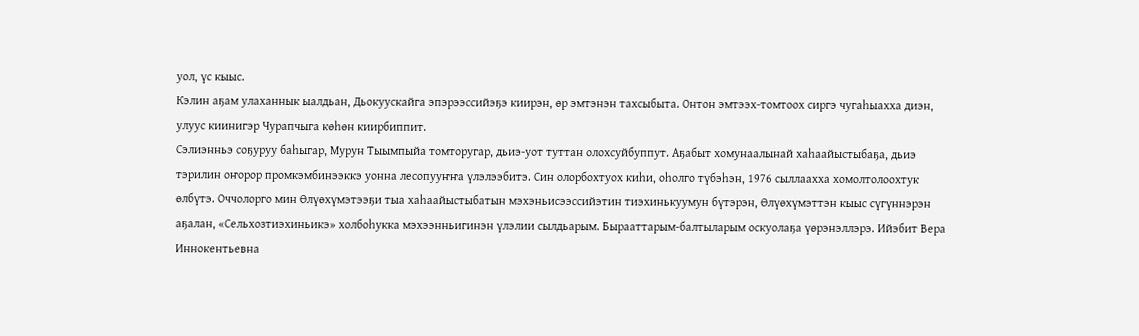уол, үс кыыс.
Кэлин аҕам улаханнык ыалдьан, Дьокуускайга эпэрээссийэҕэ киирэн, өр эмтэнэн тахсыбыта. Онтон эмтээх-томтоох сиргэ чугаһыахха диэн, улуус киинигэр Чурапчыга көһөн киирбиппит.
Сэлиэнньэ соҕуруу баһыгар, Мурун Тыымпыйа томторугар, дьиэ-уот туттан олохсуйбуппут. Аҕабыт хомунаалынай хаһаайыстыбаҕа, дьиэ тэрилин оҥорор промкэмбинээккэ уонна лесопууҥҥа үлэлээбитэ. Син олорбохтуох киһи, оһолго түбэһэн, 1976 сыллаахха хомолтолоохтук өлбүтэ. Оччолорго мин Өлүөхүмэтээҕи тыа хаһаайыстыбатын мэхэньисээссийэтин тиэхинькуумун бүтэрэн, Өлүөхүмэттэн кыыс сүгүннэрэн аҕалан, «Сельхозтиэхиньикэ» холбоһукка мэхээнньигинэн үлэлии сылдьарым. Бырааттарым-балтыларым оскуолаҕа үөрэнэллэрэ. Ийэбит Вера Иннокентьевна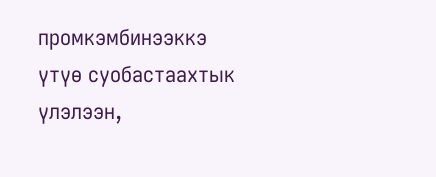промкэмбинээккэ үтүө суобастаахтык үлэлээн,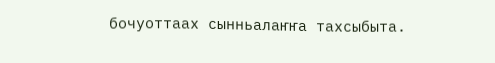бочуоттаах сынньалаҥҥа тахсыбыта.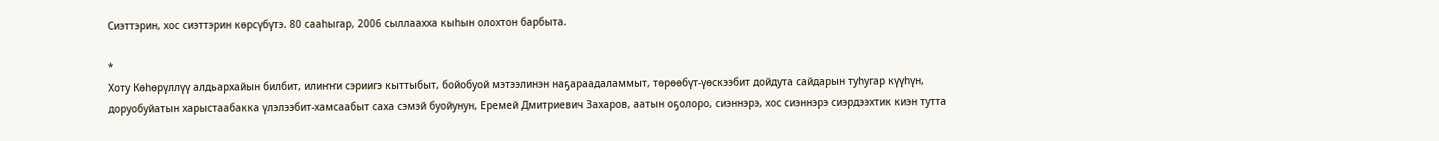Сиэттэрин, хос сиэттэрин көрсүбүтэ. 80 сааһыгар, 2006 сыллаахха кыһын олохтон барбыта.

*
Хоту Көһөрүллүү алдьархайын билбит, илиҥҥи сэриигэ кыттыбыт, бойобуой мэтээлинэн наҕараадаламмыт, төрөөбүт-үөскээбит дойдута сайдарын туһугар күүһүн, доруобуйатын харыстаабакка үлэлээбит-хамсаабыт саха сэмэй буойунун, Еремей Дмитриевич Захаров, аатын оҕолоро, сиэннэрэ, хос сиэннэрэ сиэрдээхтик киэн тутта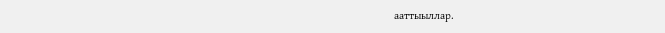ааттыыллар.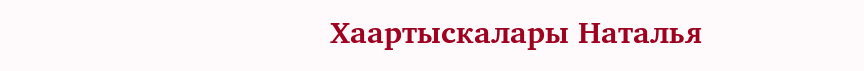Хаартыскалары Наталья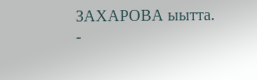ЗАХАРОВА ыытта.
-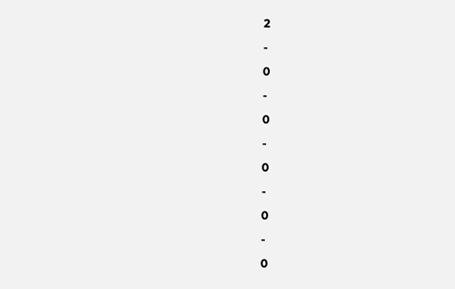2
-
0
-
0
-
0
-
0
-
0